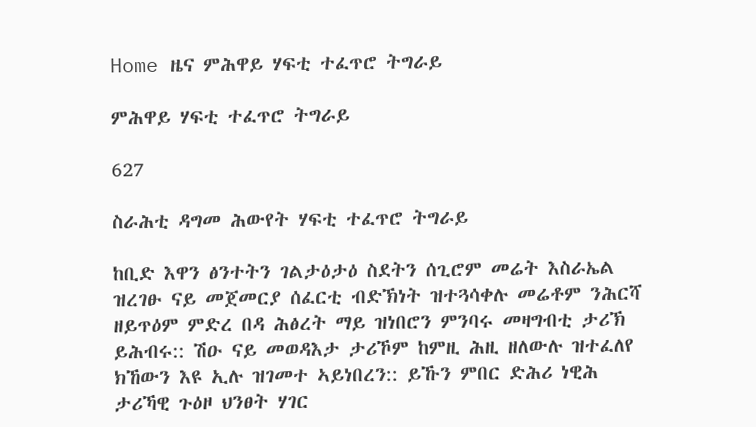Home ዜና ምሕዋይ ሃፍቲ ተፈጥሮ ትግራይ

ምሕዋይ ሃፍቲ ተፈጥሮ ትግራይ

627

ስራሕቲ ዳግመ ሕውየት ሃፍቲ ተፈጥሮ ትግራይ

ከቢድ እዋን ፅንተትን ገልታዕታዕ ስደትን ሰጊሮም መሬት እስራኤል ዝረገፁ ናይ መጀመርያ ሰፈርቲ ብድኽነት ዝተጓሳቀሉ መሬቶም ንሕርሻ ዘይጥዕም ምድረ በዳ ሕፅረት ማይ ዝነበሮን ምንባሩ መዛግብቲ ታሪኽ ይሕብሩ:: ሽዑ ናይ መወዳእታ ታሪኾም ከምዚ ሕዚ ዘለውሉ ዝተፈለየ ክኸውን እዩ ኢሉ ዝገመተ ኣይነበረን:: ይኹን ምበር ድሕሪ ነዊሕ ታሪኻዊ ጉዕዞ ህንፀት ሃገር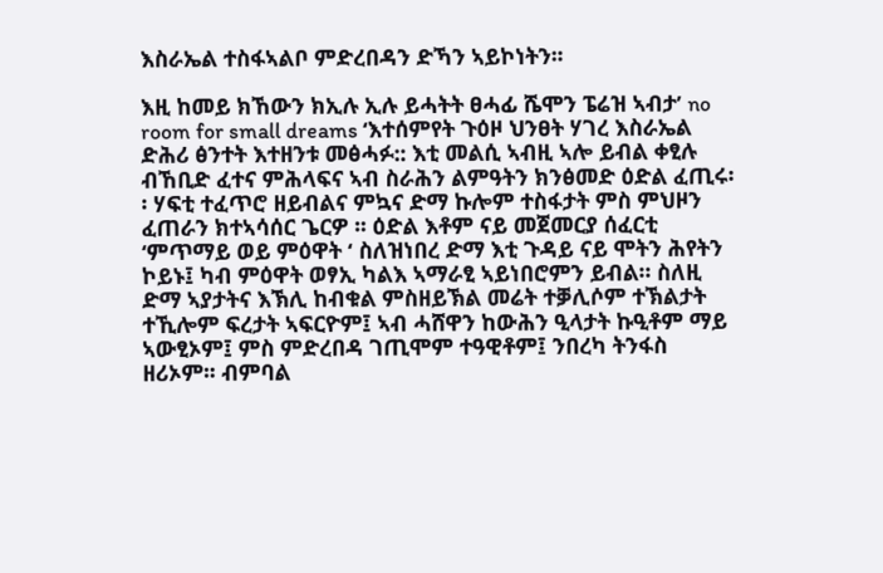እስራኤል ተስፋኣልቦ ምድረበዳን ድኻን ኣይኮነትን፡፡

እዚ ከመይ ክኸውን ክኢሉ ኢሉ ይሓትት ፀሓፊ ሼሞን ፔሬዝ ኣብታ’ no room for small dreams ‘እተሰምየት ጉዕዞ ህንፀት ሃገረ እስራኤል ድሕሪ ፅንተት እተዘንቱ መፅሓፉ:: እቲ መልሲ ኣብዚ ኣሎ ይብል ቀፂሉ ብኸቢድ ፈተና ምሕላፍና ኣብ ስራሕን ልምዓትን ክንፅመድ ዕድል ፈጢሩ፡፡ ሃፍቲ ተፈጥሮ ዘይብልና ምኳና ድማ ኩሎም ተስፋታት ምስ ምህዞን ፈጠራን ክተኣሳሰር ጌርዎ ፡፡ ዕድል እቶም ናይ መጀመርያ ሰፈርቲ ‘ምጥማይ ወይ ምዕዋት ‘ ስለዝነበረ ድማ እቲ ጉዳይ ናይ ሞትን ሕየትን ኮይኑ፤ ካብ ምዕዋት ወፃኢ ካልእ ኣማራፂ ኣይነበሮምን ይብል። ስለዚ ድማ ኣያታትና እኽሊ ከብቁል ምስዘይኽል መሬት ተቓሊሶም ተኽልታት ተኺሎም ፍረታት ኣፍርዮም፤ ኣብ ሓሸዋን ከውሕን ዒላታት ኩዒቶም ማይ ኣውፂኦም፤ ምስ ምድረበዳ ገጢሞም ተዓዊቶም፤ ንበረካ ትንፋስ ዘሪኦም፡፡ ብምባል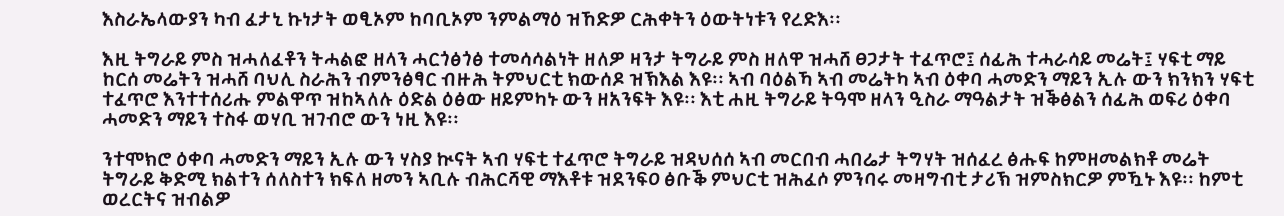እስራኤላውያን ካብ ፈታኒ ኩነታት ወፂኦም ከባቢኦም ንምልማዕ ዝኸድዎ ርሕቀትን ዕውትነቱን የረድእ፡፡

እዚ ትግራይ ምስ ዝሓለፈቶን ትሓልፎ ዘላን ሓርጎፅጎፅ ተመሳሳልነት ዘለዎ ዛንታ ትግራይ ምስ ዘለዋ ዝሓሸ ፀጋታት ተፈጥሮ፤ ሰፊሕ ተሓራሳይ መሬት፤ ሃፍቲ ማይ ከርሰ መሬትን ዝሓሸ ባህሊ ስራሕን ብምንፅፃር ብዙሕ ትምህርቲ ክውሰዶ ዝኽእል እዩ፡፡ ኣብ ባዕልኻ ኣብ መሬትካ ኣብ ዕቀባ ሓመድን ማይን ኢሉ ውን ክንክን ሃፍቲ ተፈጥሮ እንተተሰሪሑ ምልዋጥ ዝከኣለሉ ዕድል ዕፅው ዘይምካኑ ውን ዘአንፍት እዩ፡፡ እቲ ሐዚ ትግራይ ትዓሞ ዘላን ዒስራ ማዓልታት ዝቕፅልን ሰፊሕ ወፍሪ ዕቀባ ሓመድን ማይን ተስፋ ወሃቢ ዝገብሮ ውን ነዚ እዩ፡፡

ንተሞክሮ ዕቀባ ሓመድን ማይን ኢሉ ውን ሃስያ ኲናት ኣብ ሃፍቲ ተፈጥሮ ትግራይ ዝዳህሰሰ ኣብ መርበብ ሓበሬታ ትግሃት ዝሰፈረ ፅሑፍ ከምዘመልክቶ መሬት ትግራይ ቅድሚ ክልተን ሰለስተን ክፍለ ዘመን ኣቢሉ ብሕርሻዊ ማእቶቱ ዝደንፍዐ ፅቡቕ ምህርቲ ዝሕፈሶ ምንባሩ መዛግብቲ ታሪኽ ዝምስክርዎ ምዃኑ እዩ፡፡ ከምቲ ወረርትና ዝብልዎ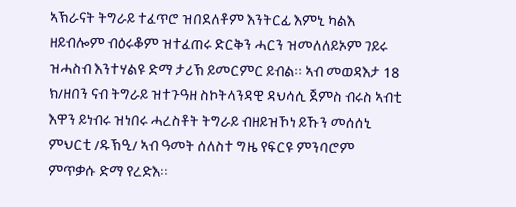ኣኽራናት ትግራይ ተፈጥሮ ዝበደለቶም እንትርፊ እምኒ ካልእ ዘይብሎም ብዕሩቆም ዝተፈጠሩ ድርቅን ሓርን ዝመለለይኦም ገይሩ ዝሓስብ እንተሃልዩ ድማ ታሪኽ ይመርምር ይብል፡፡ ኣብ መወዳእታ 18 ክ/ዘበን ናብ ትግራይ ዝተጉዓዘ ስኮትላንዳዊ ዳህሳሲ ጀምስ ብሩስ ኣብቲ እዋን ይነብሩ ዝነበሩ ሓረስቶት ትግራይ ብዘይዝኾነ ይኹን መሰሰኒ ምህርቲ /ዱኽዒ/ ኣብ ዓመት ሰለስተ ግዜ የፍርዩ ምንባሮም ምጥቃሱ ድማ የረድእ፡፡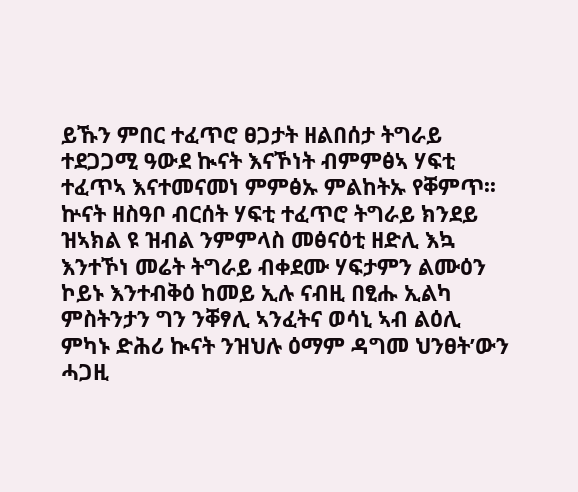ይኹን ምበር ተፈጥሮ ፀጋታት ዘልበሰታ ትግራይ ተደጋጋሚ ዓውደ ኲናት እናኾነት ብምምፅኣ ሃፍቲ ተፈጥኣ እናተመናመነ ምምፅኡ ምልከትኡ የቐምጥ፡፡ ኵናት ዘስዓቦ ብርሰት ሃፍቲ ተፈጥሮ ትግራይ ክንደይ ዝኣክል ዩ ዝብል ንምምላስ መፅናዕቲ ዘድሊ እኳ እንተኾነ መሬት ትግራይ ብቀደሙ ሃፍታምን ልሙዕን ኮይኑ እንተብቅዕ ከመይ ኢሉ ናብዚ በፂሑ ኢልካ ምስትንታን ግን ንቐፃሊ ኣንፈትና ወሳኒ ኣብ ልዕሊ ምካኑ ድሕሪ ኲናት ንዝህሉ ዕማም ዳግመ ህንፀት’ውን ሓጋዚ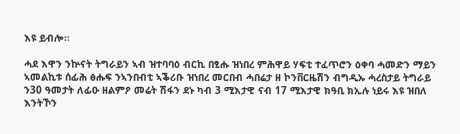እዩ ይብሎ፡፡

ሓደ እዋን ንኵናት ትግራይን ኣብ ዝተባባዕ ብርኪ በፂሑ ዝነበረ ምሕዋይ ሃፍቲ ተፈጥሮን ዕቀባ ሓመድን ማይን ኣመልኪቱ ሰፊሕ ፅሑፍ ንኣንበብቲ ኣቕሪቡ ዝነበረ መርበብ ሓበሬታ ዘ ኮንቨርዜሽን ብግዲኡ ሓረስታይ ትግራይ ን30 ዓመታት ለፊዑ ዘልምዖ መሬት ሽፋን ደኑ ካብ 3 ሚእታዊ ናብ 17 ሚእታዊ ክዓቢ ክኢሉ ነይሩ እዩ ዝበለ እንትኾን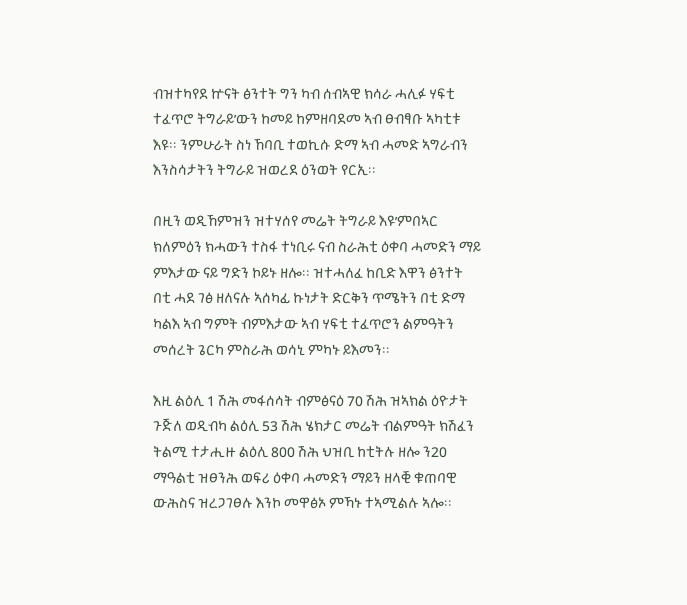ብዝተካየደ ኵናት ፅንተት ግን ካብ ሰብኣዊ ክሳራ ሓሊፉ ሃፍቲ ተፈጥሮ ትግራይ’ውን ከመይ ከምዘባደመ ኣብ ፀብፃቡ ኣካቲቱ እዩ፡፡ ንምሁራት ስነ ኸባቢ ተወኪሱ ድማ ኣብ ሓመድ ኣግራብን እንስሳታትን ትግራይ ዝወረደ ዕንወት የርኢ፡፡

በዚን ወዲኸምዝን ዝተሃሰየ መሬት ትግራይ እዩ’ምበኣር ክለምዕን ክሓውን ተስፋ ተነቢሩ ናብ ስራሕቲ ዕቀባ ሓመድን ማይ ምእታው ናይ ግድን ኮይኑ ዘሎ፡፡ ዝተሓለፈ ከቢድ እዋን ፅንተት በቲ ሓደ ገፅ ዘለናሉ ኣሰካፊ ኩነታት ድርቅን ጥሜትን በቲ ድማ ካልእ ኣብ ግምት ብምእታው ኣብ ሃፍቲ ተፈጥሮን ልምዓትን መሰረት ጌርካ ምስራሕ ወሳኒ ምካኑ ይእመን፡፡

እዚ ልዕሊ 1 ሽሕ መፋሰሳት ብምፅናዕ 70 ሽሕ ዝኣክል ዕዮታት ጉጅለ ወዲብካ ልዕሊ 53 ሽሕ ሄክታር መሬት ብልምዓት ክሽፈን ትልሚ ተታሒዙ ልዕሊ 800 ሽሕ ህዝቢ ከቲትሉ ዘሎ ን20 ማዓልቲ ዝፀንሕ ወፍሪ ዕቀባ ሓመድን ማይን ዘላቒ ቁጠባዊ ውሕስና ዝረጋገፀሉ እንኮ መዋፅኦ ምኻኑ ተኣሚልሉ ኣሎ፡፡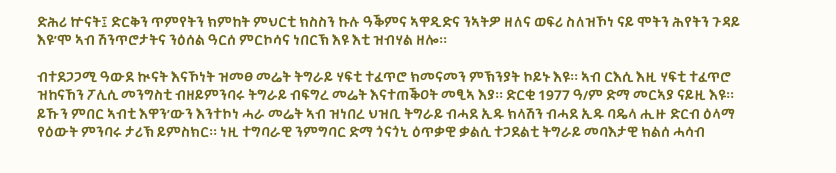ድሕሪ ኵናት፤ ድርቅን ጥምየትን ክምከት ምህርቲ ክስስን ኩሉ ዓቕምና ኣዋዲድና ንኣትዎ ዘለና ወፍሪ ስለዝኾነ ናይ ሞትን ሕየትን ጉዳይ እዩ’ሞ ኣብ ሽንጥሮታትና ንዕሰል ዓርሰ ምርኮሳና ነበርኽ እዩ እቲ ዝብሃል ዘሎ፡፡

ብተደጋጋሚ ዓውደ ኲናት እናኾነት ዝመፀ መሬት ትግራይ ሃፍቲ ተፈጥሮ ክመናመን ምኽንያት ኮይኑ እዩ፡፡ ኣብ ርእሲ እዚ ሃፍቲ ተፈጥሮ ዝከናኸን ፖሊሲ መንግስቲ ብዘይምንባሩ ትግራይ ብፍግረ መሬት እናተጠቕዐት መፂኣ እያ፡፡ ድርቂ 1977 ዓ/ም ድማ መርኣያ ናይዚ እዩ፡፡ ይኹን ምበር ኣብቲ እዋን’ውን እንተኮነ ሓራ መሬት ኣብ ዝነበረ ህዝቢ ትግራይ ብሓደ ኢዱ ክላሽን ብሓደ ኢዱ ባዴላ ሒዙ ድርብ ዕላማ የዕውት ምንባሩ ታሪኽ ይምስክር፡፡ ነዚ ተግባራዊ ንምግባር ድማ ጎናጎኒ ዕጥቃዊ ቃልሲ ተጋደልቲ ትግራይ መባእታዊ ክልሰ ሓሳብ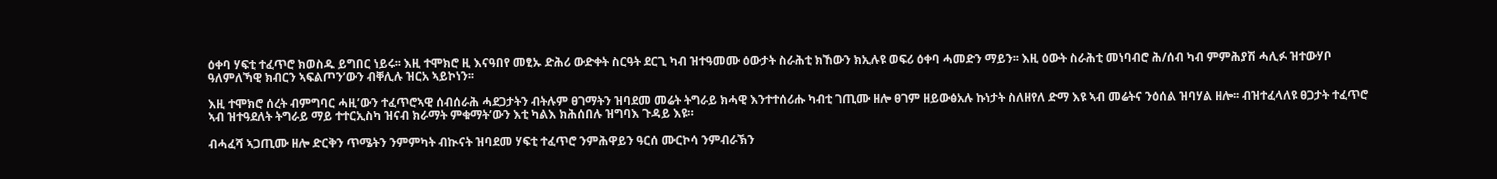ዕቀባ ሃፍቲ ተፈጥሮ ክወስዱ ይግበር ነይሩ፡፡ እዚ ተሞክሮ ዚ እናዓበየ መፂኡ ድሕሪ ውድቀት ስርዓት ደርጊ ካብ ዝተዓመሙ ዕውታት ስራሕቲ ክኸውን ክኢሉዩ ወፍሪ ዕቀባ ሓመድን ማይን፡፡ እዚ ዕውት ስራሕቲ መነባብሮ ሕ/ሰብ ካብ ምምሕያሽ ሓሊፉ ዝተውሃቦ ዓለምለኻዊ ክብርን ኣፍልጦን’ውን ብቐሊሉ ዝርአ ኣይኮነን፡፡

እዚ ተሞክሮ ሰረት ብምግባር ሓዚ’ውን ተፈጥሮኣዊ ሰብሰራሕ ሓደጋታትን ብትሉም ፀገማትን ዝባደመ መሬት ትግራይ ክሓዊ እንተተሰሪሑ ካብቲ ገጢሙ ዘሎ ፀገም ዘይውፅአሉ ኩነታት ስለዘየለ ድማ እዩ ኣብ መሬትና ንዕሰል ዝባሃል ዘሎ፡፡ ብዝተፈላለዩ ፀጋታት ተፈጥሮ ኣብ ዝተዓደለት ትግራይ ማይ ተተርኢስካ ዝናብ ክራማት ምቁማት’ውን እቲ ካልእ ክሕሰበሉ ዝግባእ ጉዳይ እዩ።

ብሓፈሻ ኣጋጢሙ ዘሎ ድርቅን ጥሜትን ንምምካት ብኲናት ዝባደመ ሃፍቲ ተፈጥሮ ንምሕዋይን ዓርሰ ሙርኮሳ ንምብራኽን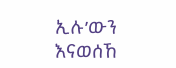ኢሉ’ውን እናወሰኸ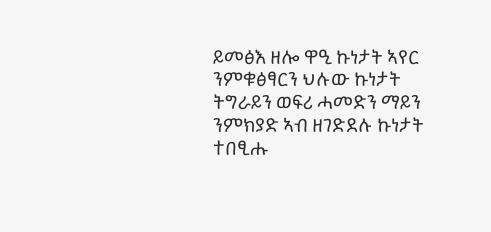ይመፅእ ዘሎ ዋዒ ኩነታት ኣየር ንምቁፅፃርን ህሉው ኩነታት ትግራይን ወፍሪ ሓመድን ማይን ንምክያድ ኣብ ዘገድደሉ ኩነታት ተበፂሑ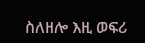ስለዘሎ እዚ ወፍሪ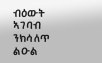ብዕውት ኣገባብ ንክሳለጥ ልዑል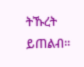ትኹረት ይጠልብ፡፡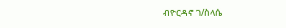ብዮርዳኖ ገ/ስላሴ